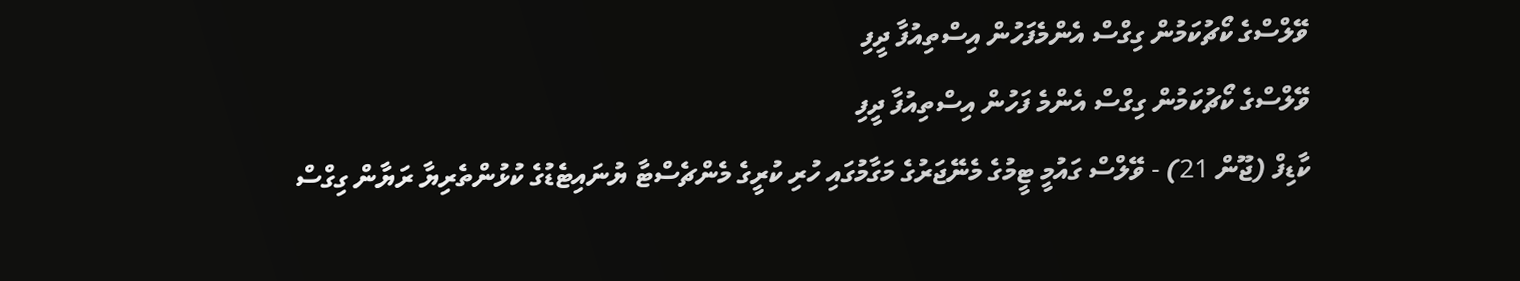ވޭލްސްގެ ކޯޗުކަމުން ގިގްސް އެންމެފަހުން އިސްތިއުފާ ދީފި
ވޭލްސްގެ ކޯޗުކަމުން ގިގްސް އެންމެ ފަހުން އިސްތިއުފާ ދީފި
ކާޑިފް (ޖޫން 21) - ވޭލްސް ގައުމީ ޓީމުގެ މެނޭޖަރުގެ މަގާމުގައި ހުރި ކުރީގެ މެންޗެސްޓާ ޔުނައިޓެޑުގެ ކުޅުންތެރިޔާ ރަޔާން ގިގްސް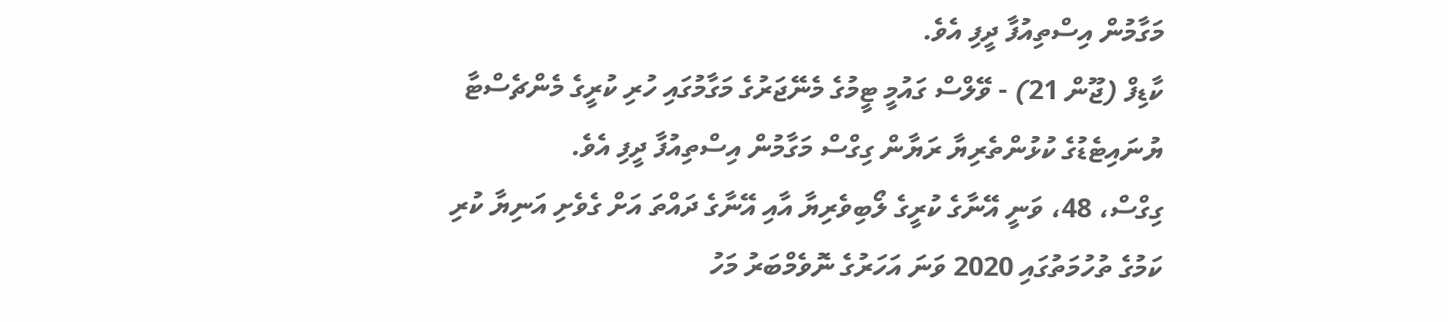މަގާމުން އިސްތިއުފާ ދީފި އެވެ.
ކާޑިފް (ޖޫން 21) - ވޭލްސް ގައުމީ ޓީމުގެ މެނޭޖަރުގެ މަގާމުގައި ހުރި ކުރީގެ މެންޗެސްޓާ ޔުނައިޓެޑުގެ ކުޅުންތެރިޔާ ރަޔާން ގިގްސް މަގާމުން އިސްތިއުފާ ދީފި އެވެ.
ގިގްސް، 48، ވަނީ އޭނާގެ ކުރީގެ ލޯބިވެރިޔާ އާއި އޭނާގެ ދައްތަ އަށް ގެވެށި އަނިޔާ ކުރި ކަމުގެ ތުހުމަތުގައި 2020 ވަނަ އަހަރުގެ ނޮވެމްބަރު މަހު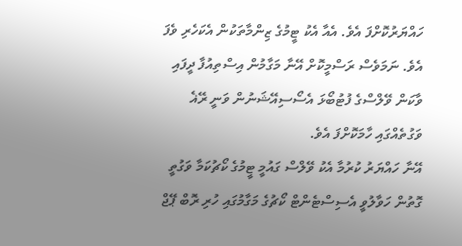ހައްޔަރުކޮށްފަ އެވެ. އެއާ އެކު ޓީމުގެ ޒިންމާތަކުން އެކަހެރި ވެފަ އެވެ. ނަމަވެސް ރަސްމީކޮށް އޭނާ މަގާމުން އިސްތިއުފާ ދީފައި ވާކަން ވޭލްސްގެ ފުޓުބޯޅަ އެސޯސިއޭޝަނުން ވަނީ ރޭޣެ ވަގުތެއްގައި ހާމަކޮށްފަ އެވެ.
އޭނާ ހައްޔަރު ކުރުމާ އެކު ވޭލްސް ގައުމީ ޓީމުގެ ކޯޗުކަމާ ވަގުތީ ގޮތުން ހަވާލުވީ އެސިސްޓެންޓް ކޯޗުގެ މަގާމުގައި ހުރި ރޮބް ޕޭޖް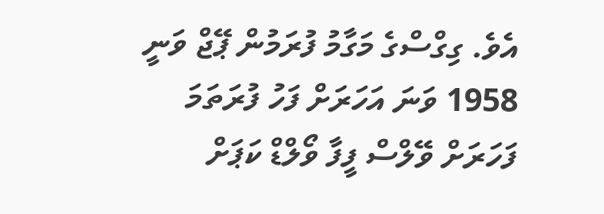އެވެ. ގިގްސްގެ މަގާމު ފުރަމުން ޕޭޖް ވަނީ 1958 ވަނަ އަހަރަށް ފަހު ފުރަތަމަ ފަހަރަށް ވޭލްސް ފީފާ ވޯލްޑް ކަޕަށް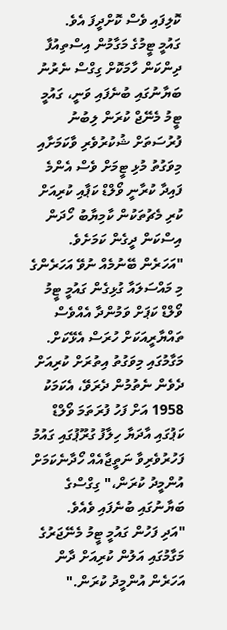ކޮލިފައި ވެސް ކޮށްދީފަ އެވެ.
ގައުމީ ޓީމުގެ މަގާމުން އިސްތިއުފާ ދިންކަން ހާމަކޮށް ގިގްސް ނެރުނު ބަޔާނުގައި ބުނެފައި ވަނީ، ގައުމީ ޓީމު މެނޭޖް ކުރަން ލިބުނު ފުރުސަތަށް ޝުކުރުވެރި ވާކަމަށާއި މިވަގުތު މުޅި ޓީމަށް ވެސް އެންމެ ފައިދާ ކުރާނީ ވޯލްޑް ކަޕާއި ކުރިއަށް ކުރި މެޗުތަކުން ކާމިޔާބު ހޯދަން އިސްކަން ދީގެން ކަމަށެވެ.
"އަހަރެން ބޭނުމެއް ނުވޭ އަހަރެންގެ މި މައްސަލައާ ގުޅިގެން ގައުމީ ޓީމު ވޯލްޑް ކަޕަށް ވަމުންދާ އެއްވެސް ތައްޔާރީއަކަށް ހުރަސް އެޅޭކަށް. މަގާމުގައި މިވަގުތު އިތުރަށް ކުރިއަށް ދެވެން ނެތުމުން ދެރަވޭ، އެކަމަކު 1958 އަށް ފަހު ފުރަތަމަ ވޯލްޑް ކަޕުގައި އާދަޔާ ހިލާފު ގުރޫޕުގައި ގައުމު ފަހުރުވެރިވާ ނަތީޖާއެއް ހޯދާނެކަމަށް އުންމީދު ކުރަން،" ގިގްސްގެ ބަޔާނުގައި ބުނެފައި ވެއެވެ.
"އަދި ފަހުން ގައުމީ ޓީމު މެނޭޖަރުގެ މަގާމުގައި އަލުން ކުރިއަށް ދާން އަހަރެން އުންމީދު ކުރަން."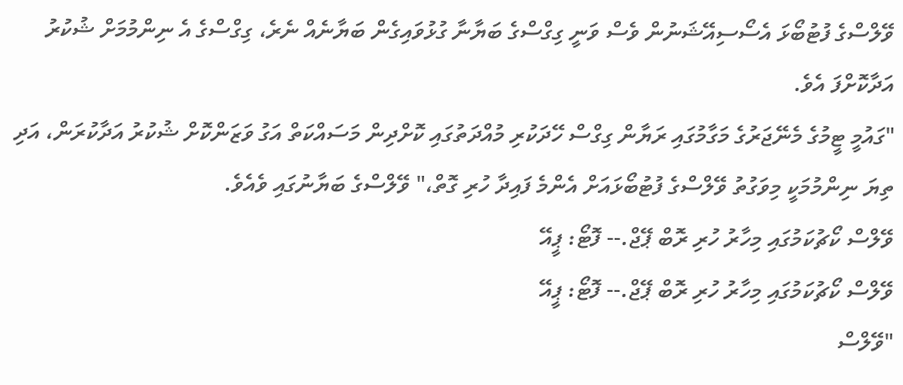ވޭލްސްގެ ފުޓުބޯޅަ އެސޯސިއޭޝަނުން ވެސް ވަނީ ގިގްސްގެ ބަޔާނާ ގުޅުވައިގެން ބަޔާނެއް ނެރެ، ގިގްސްގެ އެ ނިންމުމަށް ޝުކުރު އަދާކޮށްފަ އެވެ.
"ގައުމީ ޓީމުގެ މެނޭޖަރުގެ މަގާމުގައި ރަޔާން ގިގްސް ހޭދަކުރި މުއްދަތުގައި ކޮށްދިން މަސައްކަތް އަގު ވަޒަންކޮށް ޝުކުރު އަދާކުރަން، އަދި ތިޔަ ނިންމުމަކީ މިވަގުތު ވޭލްސްގެ ފުޓުބޯޅައަށް އެންމެ ފައިދާ ހުރި ގޮތް،" ވޭލްސްގެ ބަޔާނުގައި ވެއެވެ.
ވޭލްސް ކޯޗުކަމުގައި މިހާރު ހުރި ރޮބް ޕޭޖް.-- ފޮޓޯ: ޕީއޭ
ވޭލްސް ކޯޗުކަމުގައި މިހާރު ހުރި ރޮބް ޕޭޖް.-- ފޮޓޯ: ޕީއޭ
"ވޭލްސް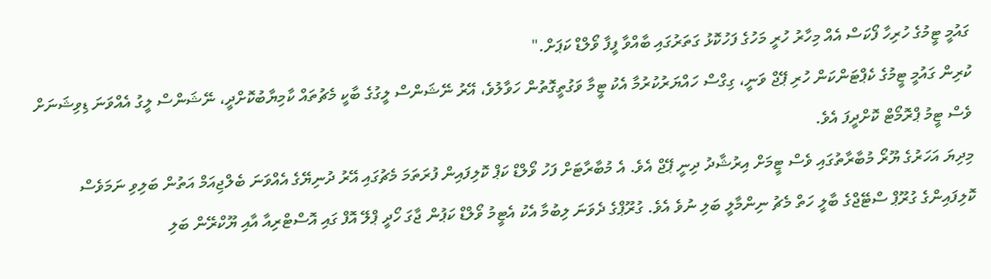ގައުމީ ޓީމުގެ ހުރިހާ ފޯކަސް އެއް މިހާރު ހުރީ މަހުގެ ފަހުކޮޅު ގަތަރުގައި ބާއްވާ ފީފާ ވޯލްޑް ކަޕަށް."
ކުރިން ގައުމީ ޓީމުގެ ކެޕްޓަންކަން ހުރި ޕޭޖް ވަނީ، ގިގްސް ހައްޔަރުކުރުމާ އެކު ޓީމާ ވަގުތީގޮތުން ހަވާލުވެ، އޭރު ނޭޝަންސް ލީގުގެ ބާކީ މެޗުތައް ކާމިޔާބުކޮށްދީ، ނޭޝަންސް ލީގު އެއްވަނަ ޑިވިޝަނަށް ވެސް ޓީމު ޕްރޮމޯޓް ކޮށްދީފަ އެވެ.
މިދިޔަ އަހަރުގެ ޔޫރޯ މުބާރާތުގައި ވެސް ޓީމަށް އިރުޝާދު ދިނީ ޕޭޖް އެވެ. އެ މުބާރާޓަށް ފަހު ވޯލްޑް ކަޕް ކޮލިފައިން ފުރަތަމަ މެޗުގައި އޭރު ދުނިޔޭގެ އެއްވަނަ ބެލްޖިއަމް އަތުން ބަލިވި ނަމަވެސް ކޮލިފައިންގެ ގުރޫޕް ސްޓޭޖްގެ ބާލީ ހަތް މެޗު ނިންމާލީ ބަލި ނުވެ އެވެ. ގުރޫޕްގެ ދެވަނަ ލިބުމާ އެކު އެޓީމު ވޯލްޑް ކަޕުން ޖާގަ ހޯދީ ޕްލޭ އޮފް ގައި އޮސްޓްރިއާ އާއި ޔޫކްރޭން ބަލި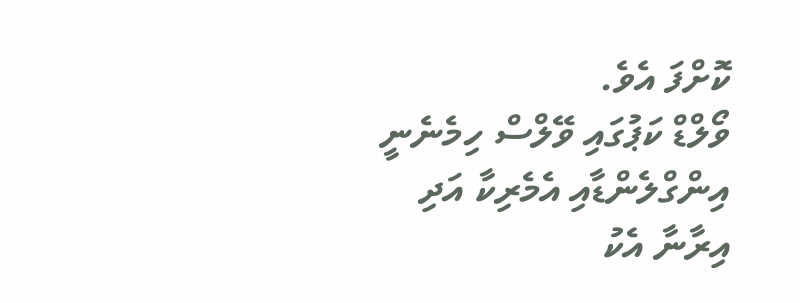ކޮށްފަ އެވެ.
ވޯލްޑް ކަޕުގައި ވޭލްސް ހިމެނެނީ އިންގްލެންޑާއި އެމެރިކާ އަދި އިރާނާ އެކު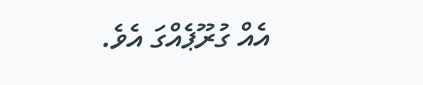އެއް ގުރޫޕެއްގަ އެވެ.